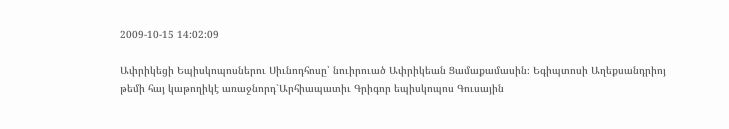2009-10-15 14:02:09

Ափրիկեցի Եպիսկոպոսներու Սիւնոդհոսը՝ նուիրուած Ափրիկեան Ցամաքամասին։ Եգիպտոսի Աղեքսանդրիոյ թեմի հայ կաթողիկէ առաջնորդ`Արհիապատիւ Գրիգոր եպիսկոպոս Գուսային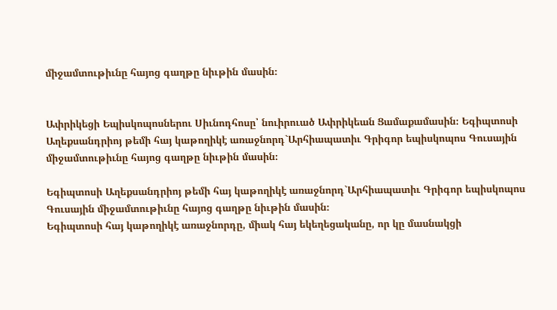միջամտութիւնը հայոց գաղթը նիւթին մասին։


Ափրիկեցի Եպիսկոպոսներու Սիւնոդհոսը՝ նուիրուած Ափրիկեան Ցամաքամասին։ Եգիպտոսի Աղեքսանդրիոյ թեմի հայ կաթողիկէ առաջնորդ`Արհիապատիւ Գրիգոր եպիսկոպոս Գուսային միջամտութիւնը հայոց գաղթը նիւթին մասին։

Եգիպտոսի Աղեքսանդրիոյ թեմի հայ կաթողիկէ առաջնորդ`Արհիապատիւ Գրիգոր եպիսկոպոս Գուսային միջամտութիւնը հայոց գաղթը նիւթին մասին։
Եգիպտոսի հայ կաթողիկէ առաջնորդը, միակ հայ եկեղեցականը, որ կը մասնակցի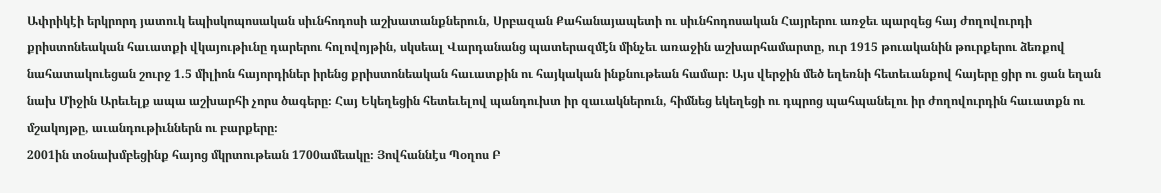Ափրիկէի երկրորդ յատուկ եպիսկոպոսական սիւնհոդոսի աշխատանքներուն, Սրբազան Քահանայապետի ու սիւնհոդոսական Հայրերու առջեւ պարզեց հայ ժողովուրդի քրիստոնեական հաւատքի վկայութիւնը դարերու հոլովոյթին, սկսեալ Վարդանանց պատերազմէն մինչեւ առաջին աշխարհամարտը, ուր 1915 թուականին թուրքերու ձեռքով նահատակուեցան շուրջ 1.5 միլիոն հայորդիներ իրենց քրիստոնեական հաւատքին ու հայկական ինքնութեան համար։ Այս վերջին մեծ եղեռնի հետեւանքով հայերը ցիր ու ցան եղան նախ Միջին Արեւելք ապա աշխարհի չորս ծագերը։ Հայ Եկեղեցին հետեւելով պանդուխտ իր զաւակներուն, հիմնեց եկեղեցի ու դպրոց պահպանելու իր ժողովուրդին հաւատքն ու մշակոյթը, աւանդութիւններն ու բարքերը։
2001ին տօնախմբեցինք հայոց մկրտութեան 1700ամեակը։ Յովհաննէս Պօղոս Բ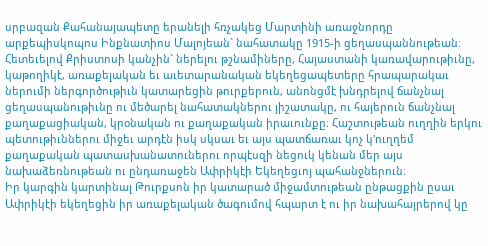սրբազան Քահանայապետը երանելի հռչակեց Մարտինի առաջնորդը արքեպիսկոպոս Ինքնատիոս Մալոյեան` նահատակը 1915-ի ցեղասպաննութեան։
Հետեւելով Քրիստոսի կանչին` ներելու թշնամիները, Հայաստանի կառավարութիւնը, կաթողիկէ, առաքելական եւ աւետարանական եկեղեցապետերը հրապարակաւ ներումի ներգործութիւն կատարեցին թուրքերուն, անոնցմէ խնդրելով ճանչնալ ցեղասպանութիւնը ու մեծարել նահատակներու յիշատակը, ու հայերուն ճանչնալ քաղաքացիական, կրօնական ու քաղաքական իրաւունքը։ Հաշտութեան ուղղին երկու պետութիւններու միջեւ արդէն իսկ սկսաւ եւ այս պատճառաւ կոչ կ'ուղղեմ քաղաքական պատասխանատուներու որպէսզի նեցուկ կենան մեր այս նախաձեռնութեան ու ընդառաջեն Ափրիկէի Եկեղեցւոյ պահանջներուն։
Իր կարգին կարտինալ Թուրքսոն իր կատարած միջամտութեան ընթացքին ըսաւ Ափրիկէի եկեղեցին իր առաքելական ծագումով հպարտ է ու իր նախահայրերով կը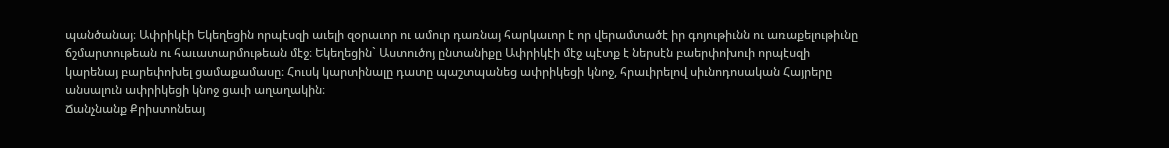պանծանայ։ Ափրիկէի Եկեղեցին որպէսզի աւելի զօրաւոր ու ամուր դառնայ հարկաւոր է որ վերամտածէ իր գոյութիւնն ու առաքելութիւնը ճշմարտութեան ու հաւատարմութեան մէջ։ Եկեղեցին` Աստուծոյ ընտանիքը Ափրիկէի մէջ պէտք է ներսէն բաերփոխուի որպէսզի կարենայ բարեփոխել ցամաքամասը։ Հուսկ կարտինալը դատը պաշտպանեց ափրիկեցի կնոջ, հրաւիրելով սիւնոդոսական Հայրերը անսալուն ափրիկեցի կնոջ ցաւի աղաղակին։
Ճանչնանք Քրիստոնեայ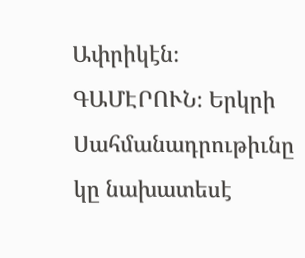Ափրիկէն։ ԳԱՄԷՐՈՒՆ։ Երկրի Սահմանադրութիւնը կը նախատեսէ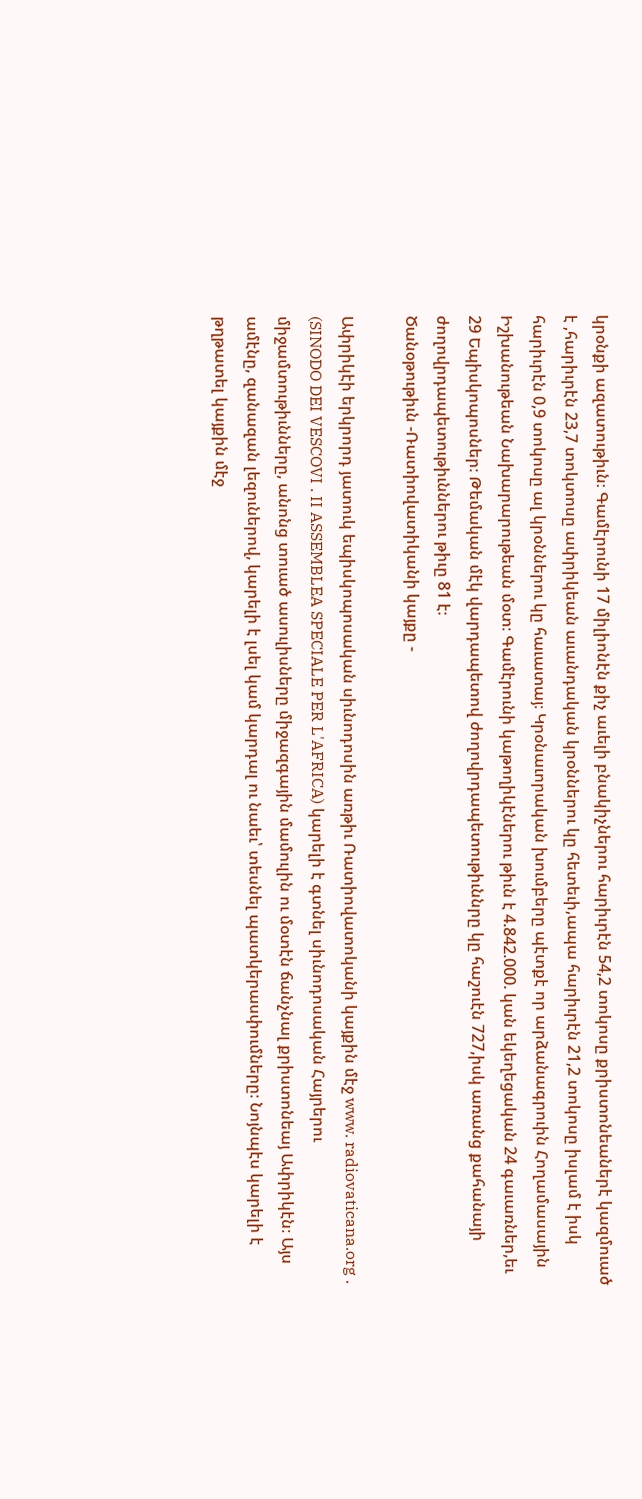կրօնքի ազատութիւն։ Գամէրունի 17 միլիոնէն քիչ աւելի բնակիչներու հարիւրէն 54,2 տոկոսը քրիստոնեաներէ կազմուած է ,հարիւրէն 23,7 տոկտոսը ափրիկեան աւանդական կրօններու կը հետեւի,ապա հարիւրէն 21,2 տոկոսը իսլամ է իսկ հարիւրէն 0,9 տոկոսը ալ կրօններու կը հաւատայ։ Կրօնաւորական խումբերը պէտքէ որ արձանագրուին Հողամասային Իշխանութեան Նախարարութեան մօտ։ Գամէրունի կաթողիկէներու թիւն է 4.842.000. կան եկեղեցական 24 գաւառներ,եւ 29 Եպիսկոպոսներ։ Թեմական մէկ վարդապետով ժողովրդապետութիւննրը կը հաշուէն 727,իսկ առանց քահանայի ժողովրդապետութիւններու թիւը 81 է։
Ծանօթութիւն -Ռատիովատիկանի կայքը -

Ափրիկէի երկրորդ յատուկ եպիսկոպոսական սիւնոդոսին առթիւ Ռատիովատոկանի կայքին մէջ www. radiovaticana.org . (SINODO DEI VESCOVI . II ASSEMBLEA SPECIALE PER L'AFRICA) կարելի է գտնել սիւնոդոսական Հայրերու միջամտութիւնները, անոնց տուած ասուլիսները միջազգային մամուլին ու մօտէն ճանչնալ քրիստոնեայ Ափրիկէն։ Այս ամէնը, զանազան լեզուներով, կարելի է լսել կամ կարդալ ու նաեւ՝ տեսնել պատկերասփումները։ Նոյնպէս կարելի է թղթատել կայքին մէջ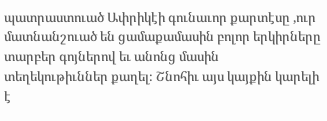պատրաստուած Ափրիկէի գունաւոր քարտէսը ,ուր մատնանշուած են ցամաքամասին բոլոր երկիրները տարբեր գոյներով եւ անոնց մասին տեղեկութիւններ քաղել։ Շնոհիւ այս կայքին կարելի է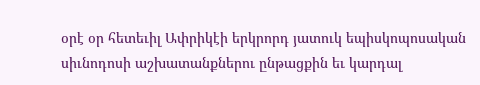օրէ օր հետեւիլ Ափրիկէի երկրորդ յատուկ եպիսկոպոսական սիւնոդոսի աշխատանքներու ընթացքին եւ կարդալ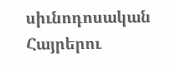սիւնոդոսական Հայրերու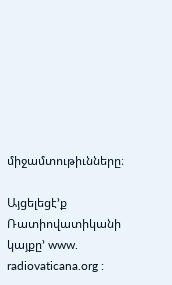միջամտութիւնները։

Այցելեցէ’ք Ռատիովատիկանի կայքը’ www. radiovaticana.org :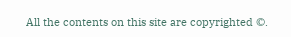All the contents on this site are copyrighted ©.